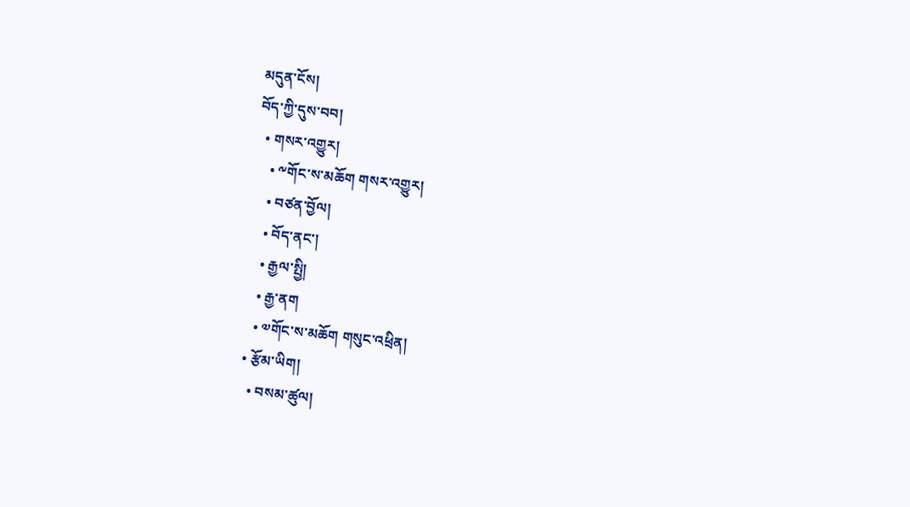མདུན་ངོས།
བོད་ཀྱི་དུས་བབ།
  • གསར་འགྱུར།
    • ༸གོང་ས་མཆོག གསར་འགྱུར།
    • བཙན་བྱོལ།
    • བོད་ནང་།
    • རྒྱལ་སྤྱི།
    • རྒྱ་ནག
    • ༧གོང་ས་མཆོག གསུང་འཕྲིན།
  • རྩོམ་ཡིག།
    • བསམ་ཚུལ།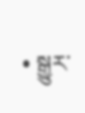• སྒྱུར་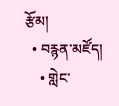རྩོམ།
  • བརྙན་མཛོད།
    • གླེང་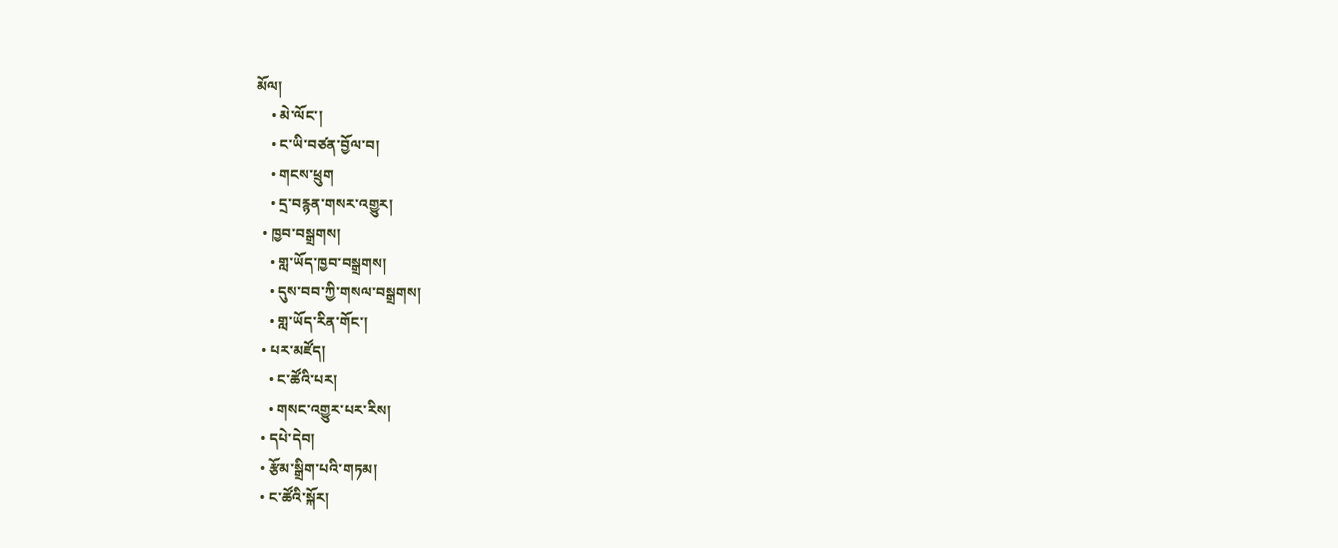མོལ།
    • མེ་ལོང་།
    • ང་ཡི་བཙན་བྱོལ་བ།
    • གངས་ཕྲུག
    • དྲ་བརྙན་གསར་འགྱུར།
  • ཁྱབ་བསྒྲགས།
    • གླ་ཡོད་ཁྱབ་བསྒྲགས།
    • དུས་བབ་ཀྱི་གསལ་བསྒྲགས།
    • གླ་ཡོད་རིན་གོང་།
  • པར་མཛོད།
    • ང་ཚོའི་པར།
    • གསང་འགྱུར་པར་རིས།
  • དཔེ་དེབ།
  • རྩོམ་སྒྲིག་པའི་གཏམ།
  • ང་ཚོའི་སྐོར།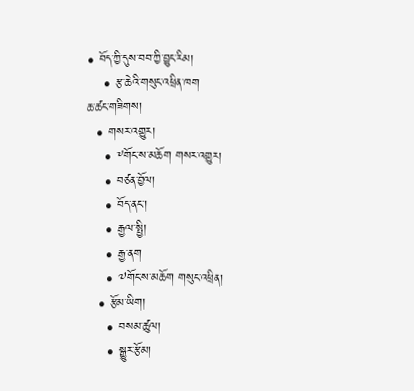• བོད་ཀྱི་དུས་བབ་ཀྱི་བྱུང་རིམ།
    • རྩ་ཆེའི་གསུང་འཕྲིན་ཁག
ཆ་ཚང་གཟིགས།
  • གསར་འགྱུར།
    • ༸གོང་ས་མཆོག གསར་འགྱུར།
    • བཙན་བྱོལ།
    • བོད་ནང་།
    • རྒྱལ་སྤྱི།
    • རྒྱ་ནག
    • ༧གོང་ས་མཆོག གསུང་འཕྲིན།
  • རྩོམ་ཡིག།
    • བསམ་ཚུལ།
    • སྒྱུར་རྩོམ།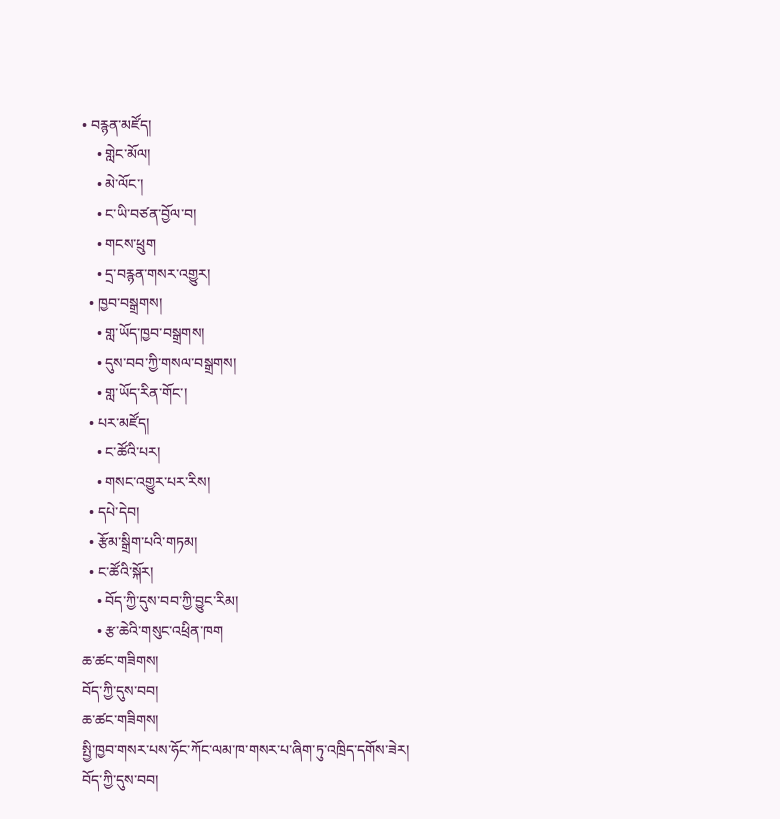• བརྙན་མཛོད།
    • གླེང་མོལ།
    • མེ་ལོང་།
    • ང་ཡི་བཙན་བྱོལ་བ།
    • གངས་ཕྲུག
    • དྲ་བརྙན་གསར་འགྱུར།
  • ཁྱབ་བསྒྲགས།
    • གླ་ཡོད་ཁྱབ་བསྒྲགས།
    • དུས་བབ་ཀྱི་གསལ་བསྒྲགས།
    • གླ་ཡོད་རིན་གོང་།
  • པར་མཛོད།
    • ང་ཚོའི་པར།
    • གསང་འགྱུར་པར་རིས།
  • དཔེ་དེབ།
  • རྩོམ་སྒྲིག་པའི་གཏམ།
  • ང་ཚོའི་སྐོར།
    • བོད་ཀྱི་དུས་བབ་ཀྱི་བྱུང་རིམ།
    • རྩ་ཆེའི་གསུང་འཕྲིན་ཁག
ཆ་ཚང་གཟིགས།
བོད་ཀྱི་དུས་བབ།
ཆ་ཚང་གཟིགས།
སྤྱི་ཁྱབ་གསར་པས་ཧོང་ཀོང་ལམ་ཁ་གསར་པ་ཞིག་ཏུ་འཁྲིད་དགོས་ཟེར།
བོད་ཀྱི་དུས་བབ།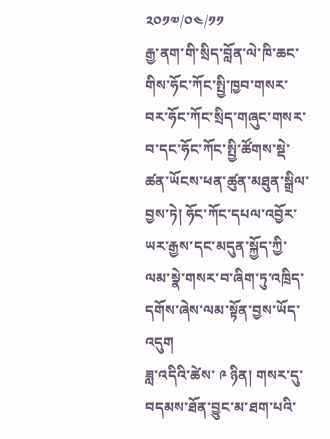༢༠༡༧/༠༤/༡༡
རྒྱ་ནག་གི་སྲིད་བློན་ལེ་ཁི་ཆང་གིས་ཧོང་ཀོང་སྤྱི་ཁྱབ་གསར་བར་ཧོང་ཀོང་སྲིད་གཞུང་གསར་བ་དང་ཧོང་ཀོང་སྤྱི་ཚོགས་སྡེ་ཚན་ཡོངས་ཕན་ཚུན་མཐུན་སྒྲིལ་བྱས་ཏེ། ཧོང་ཀོང་དཔལ་འབྱོར་ཡར་རྒྱས་དང་མདུན་སྐྱོད་ཀྱི་ལམ་སྣེ་གསར་བ་ཞིག་ཏུ་འཁྲིད་དགོས་ཞེས་ལམ་སྟོན་བྱས་ཡོད་འདུག
ཟླ་འདིའི་ཚེས་ ༩ ཉིན། གསར་དུ་བདམས་ཐོན་བྱུང་མ་ཐག་པའི་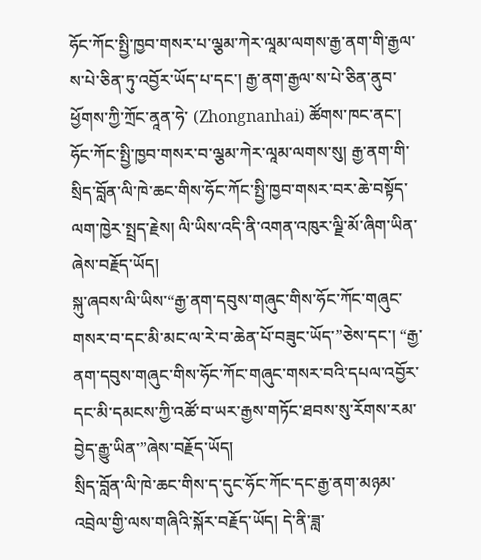ཧོང་ཀོང་སྤྱི་ཁྱབ་གསར་པ་ལྕམ་ཀེར་ལཱམ་ལགས་རྒྱ་ནག་གི་རྒྱལ་ས་པེ་ཅིན་ཏུ་འབྱོར་ཡོད་པ་དང་། རྒྱ་ནག་རྒྱལ་ས་པེ་ཅིན་ནུབ་ཕྱོགས་ཀྱི་ཀྲོང་ནཱན་ཧེ་ (Zhongnanhai) ཚོགས་ཁང་ནང་། ཧོང་ཀོང་སྤྱི་ཁྱབ་གསར་བ་ལྕམ་ཀེར་ལཱམ་ལགས་སུ། རྒྱ་ནག་གི་སྲིད་བློན་ལི་ཁེ་ཆང་གིས་ཧོང་ཀོང་སྤྱི་ཁྱབ་གསར་བར་ཆེ་བསྟོད་ལག་ཁྱེར་སྤྲད་རྗེས། ལི་ཡིས་འདི་ནི་འགན་འཁུར་ལྗི་མོ་ཞིག་ཡིན་ཞེས་བརྗོད་ཡོད།
སྐུ་ཞབས་ལི་ཡིས་“རྒྱ་ནག་དབུས་གཞུང་གིས་ཧོང་ཀོང་གཞུང་གསར་བ་དང་མི་མང་ལ་རེ་བ་ཆེན་པོ་བཟུང་ཡོད་”ཅེས་དང་། “རྒྱ་ནག་དབུས་གཞུང་གིས་ཧོང་ཀོང་གཞུང་གསར་བའི་དཔལ་འབྱོར་དང་མི་དམངས་ཀྱི་འཚོ་བ་ཡར་རྒྱས་གཏོང་ཐབས་སུ་རོགས་རམ་བྱེད་རྒྱུ་ཡིན་”ཞེས་བརྗོད་ཡོད།
སྲིད་བློན་ལི་ཁེ་ཆང་གིས་ད་དུང་ཧོང་ཀོང་དང་རྒྱ་ནག་མཉམ་འབྲེལ་གྱི་ལས་གཞིའི་སྐོར་བརྗོད་ཡོད། དེ་ནི་ཟླ་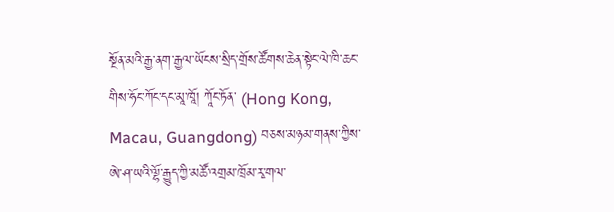སྔོན་མའི་རྒྱ་ནག་རྒྱལ་ཡོངས་སྲིད་གྲོས་ཚོགས་ཆེན་སྟེང་ལེ་ཁི་ཆང་གིས་ཧོང་ཀོང་དང་མཱ་ཁཱོ། ཀཱོང་ཏོན་ (Hong Kong, Macau, Guangdong) བཅས་མཉམ་གནས་ཀྱིས་ཨེ་ཤ་ཡའི་ལྷོ་རྒྱུད་ཀྱི་མཚོ་འགྲམ་ཁྲོམ་རྭ་གལ་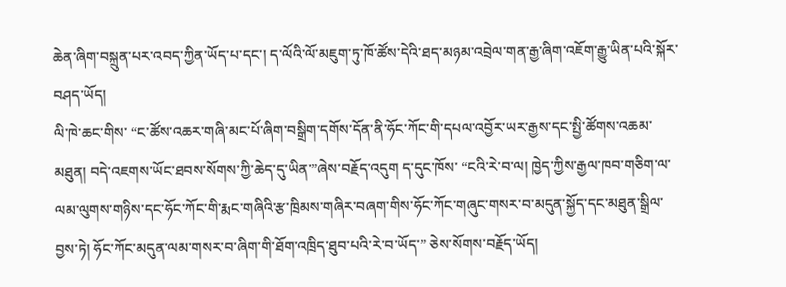ཆེན་ཞིག་བསྐྲུན་པར་འབད་ཀྱིན་ཡོད་པ་དང་། ད་ལོའི་ལོ་མཇུག་ཏུ་ཁོ་ཚོས་དེའི་ཐད་མཉམ་འབྲེལ་གན་རྒྱ་ཞིག་འཇོག་རྒྱུ་ཡིན་པའི་སྐོར་བཤད་ཡོད།
ལི་ཁེ་ཆང་གིས་ “ང་ཚོས་འཆར་གཞི་མང་པོ་ཞིག་བསྒྲིག་དགོས་དོན་ནི་ཧོང་ཀོང་གི་དཔལ་འབྱོར་ཡར་རྒྱས་དང་སྤྱི་ཚོགས་འཆམ་མཐུན། བདེ་འཇགས་ཡོང་ཐབས་སོགས་ཀྱི་ཆེད་དུ་ཡིན་”ཞེས་བརྗོད་འདུག ད་དུང་ཁོས་ “ངའི་རེ་བ་ལ། ཁྱེད་ཀྱིས་རྒྱལ་ཁབ་གཅིག་ལ་ལམ་ལུགས་གཉིས་དང་ཧོང་ཀོང་གི་རྨང་གཞིའི་རྩ་ཁྲིམས་གཞིར་བཞག་གིས་ཧོང་ཀོང་གཞུང་གསར་བ་མདུན་སྐྱོད་དང་མཐུན་སྒྲིལ་བྱས་ཏེ། ཧོང་ཀོང་མདུན་ལམ་གསར་བ་ཞིག་གི་ཐོག་འཁྲིད་ཐུབ་པའི་རེ་བ་ཡོད་” ཅེས་སོགས་བརྗོད་ཡོད།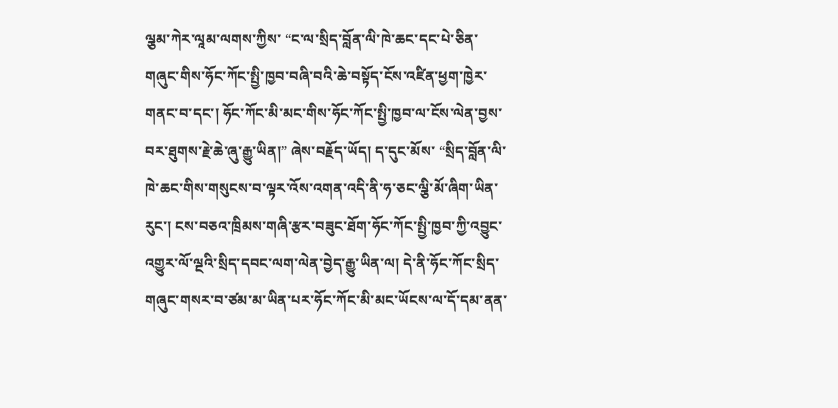ལྕམ་ཀེར་ལཱམ་ལགས་ཀྱིས་ “ང་ལ་སྲིད་བློན་ལི་ཁེ་ཆང་དང་པེ་ཅིན་གཞུང་གིས་ཧོང་ཀོང་སྤྱི་ཁྱབ་བཞི་བའི་ཆེ་བསྟོད་ངོས་འཛིན་ཕྱག་ཁྱེར་གནང་བ་དང་། ཧོང་ཀོང་མི་མང་གིས་ཧོང་ཀོང་སྤྱི་ཁྱབ་ལ་ངོས་ལེན་བྱས་བར་ཐུགས་རྗེ་ཆེ་ཞུ་རྒྱུ་ཡིན།” ཞེས་བརྗོད་ཡོད། ད་དུང་མོས་ “སྲིད་བློན་ལི་ཁེ་ཆང་གིས་གསུངས་བ་ལྟར་འོས་འགན་འདི་ནི་ཧ་ཅང་ལྕི་མོ་ཞིག་ཡིན་རུང་། ངས་བཅའ་ཁྲིམས་གཞི་རྩར་བཟུང་ཐོག་ཧོང་ཀོང་སྤྱི་ཁྱབ་ཀྱི་འབྱུང་འགྱུར་ལོ་ལྔའི་སྲིད་དབང་ལག་ལེན་བྱེད་རྒྱུ་ཡིན་ལ། དེ་ནི་ཧོང་ཀོང་སྲིད་གཞུང་གསར་བ་ཙམ་མ་ཡིན་པར་ཧོང་ཀོང་མི་མང་ཡོངས་ལ་དོ་དམ་ནན་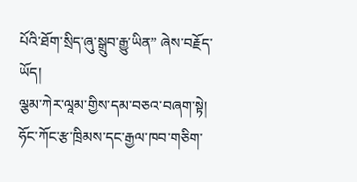པོའི་ཐོག་སྲིད་ཞུ་སྒྲུབ་རྒྱུ་ཡིན” ཞེས་བརྗོད་ཡོད།
ལྕམ་ཀེར་ལཱམ་གྱིས་དམ་བཅའ་བཞག་སྟེ། ཧོང་ཀོང་རྩ་ཁྲིམས་དང་རྒྱལ་ཁབ་གཅིག་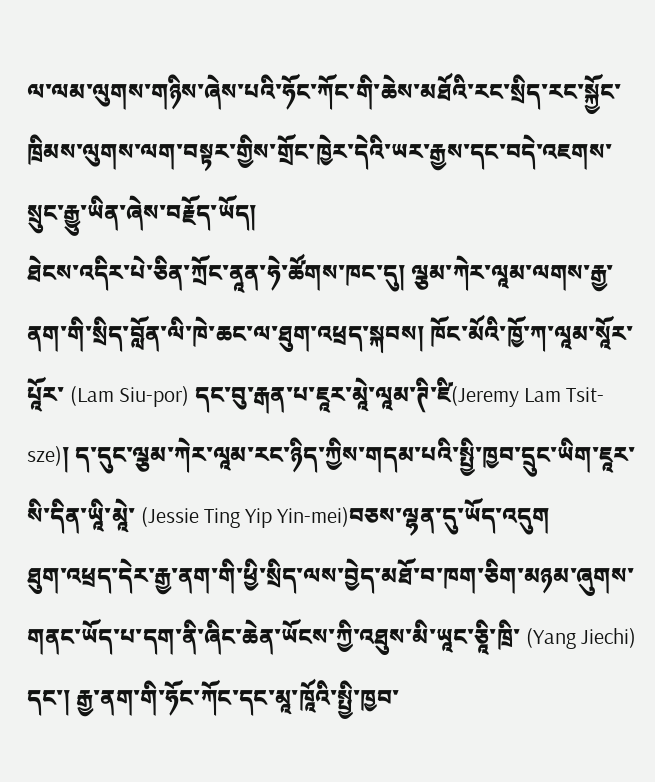ལ་ལམ་ལུགས་གཉིས་ཞེས་པའི་ཧོང་ཀོང་གི་ཆེས་མཐོའི་རང་སྲིད་རང་སྐྱོང་ཁྲིམས་ལུགས་ལག་བསྟར་གྱིས་གྲོང་ཁྱེར་དེའི་ཡར་རྒྱས་དང་བདེ་འཇགས་སྲུང་རྒྱུ་ཡིན་ཞེས་བརྗོད་ཡོད།
ཐེངས་འདིར་པེ་ཅིན་ཀྲོང་ནཱན་ཧེ་ཚོགས་ཁང་དུ། ལྕམ་ཀེར་ལཱམ་ལགས་རྒྱ་ནག་གི་སྲིད་བློན་ལི་ཁེ་ཆང་ལ་ཐུག་འཕྲད་སྐབས། ཁོང་མོའི་ཁྱོ་ཀ་ལཱམ་སཱོར་པཱོར་ (Lam Siu-por) དང་བུ་རྒན་པ་ཇཱར་མཱེ་ལཱམ་ཊི་ཛི(Jeremy Lam Tsit-sze)། ད་དུང་ལྕམ་ཀེར་ལཱམ་རང་ཉིད་ཀྱིས་གདམ་པའི་སྤྱི་ཁྱབ་དྲུང་ཡིག་ཇཱར་སི་དིན་ཡཱི་མཱེ་ (Jessie Ting Yip Yin-mei)བཅས་ལྷན་དུ་ཡོད་འདུག
ཐུག་འཕྲད་དེར་རྒྱ་ནག་གི་ཕྱི་སྲིད་ལས་བྱེད་མཐོ་བ་ཁག་ཅིག་མཉམ་ཞུགས་གནང་ཡོད་པ་དག་ནི་ཞིང་ཆེན་ཡོངས་ཀྱི་འཐུས་མི་ཡཱང་ཅཱི་ཁྲི་ (Yang Jiechi) དང་། རྒྱ་ནག་གི་ཧོང་ཀོང་དང་མཱ་ཁཱོའི་སྤྱི་ཁྱབ་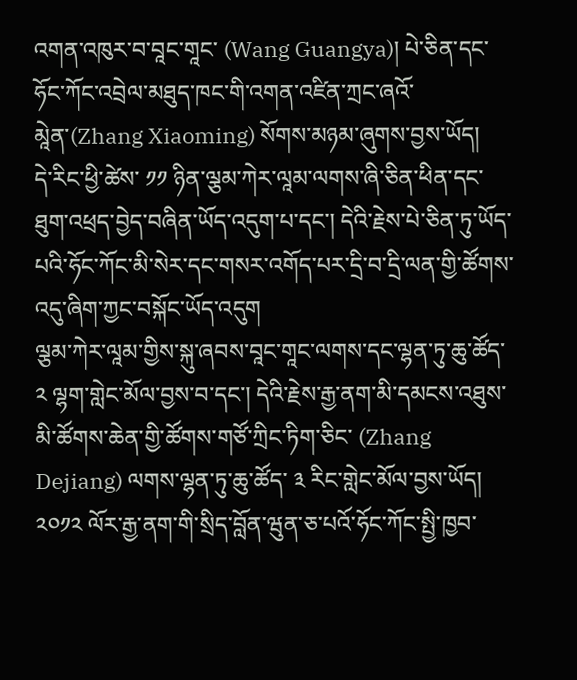འགན་འཁུར་བ་བཱང་གཱང་ (Wang Guangya)། པེ་ཅིན་དང་ཧོང་ཀོང་འབྲེལ་མཐུད་ཁང་གི་འགན་འཛིན་ཀྲང་ཞའོ་མཱེན་(Zhang Xiaoming) སོགས་མཉམ་ཞུགས་བྱས་ཡོད།
དེ་རིང་ཕྱི་ཚེས་ ༡༡ ཉིན་ལྕམ་ཀེར་ལཱམ་ལགས་ཞི་ཅིན་ཕིན་དང་ཐུག་འཕྲད་བྱེད་བཞིན་ཡོད་འདུག་པ་དང་། དེའི་རྗེས་པེ་ཅིན་ཏུ་ཡོད་པའི་ཧོང་ཀོང་མི་སེར་དང་གསར་འགོད་པར་དྲི་བ་དྲི་ལན་གྱི་ཚོགས་འདུ་ཞིག་ཀྱང་བསྐོང་ཡོད་འདུག
ལྕམ་ཀེར་ལཱམ་གྱིས་སྐུ་ཞབས་བཱང་གཱང་ལགས་དང་ལྷན་ཏུ་ཆུ་ཚོད་ ༢ ལྷག་གླེང་མོལ་བྱས་བ་དང་། དེའི་རྗེས་རྒྱ་ནག་མི་དམངས་འཐུས་མི་ཚོགས་ཆེན་གྱི་ཚོགས་གཙོ་ཀྲིང་ཏིག་ཅིང་ (Zhang Dejiang) ལགས་ལྷན་ཏུ་ཆུ་ཚོད་ ༣ རིང་གླེང་མོལ་བྱས་ཡོད།
༢༠༡༢ ལོར་རྒྱ་ནག་གི་སྲིད་བློན་ཝུན་ཅ་པའོ་ཧོང་ཀོང་སྤྱི་ཁྱབ་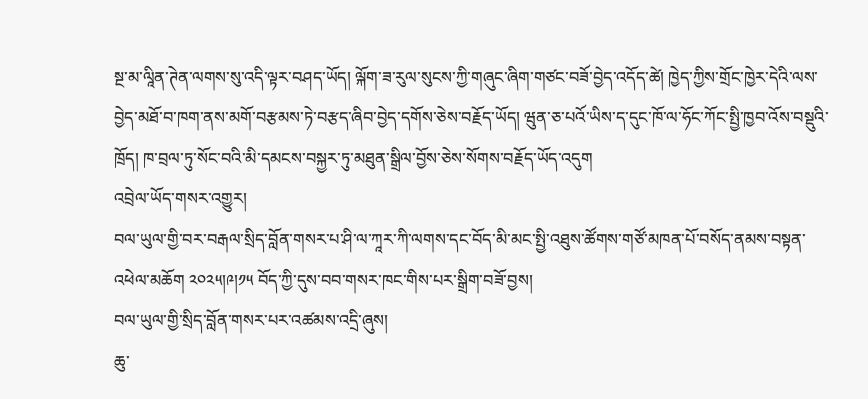སྔ་མ་ལཱིན་ཊེན་ལགས་སུ་འདི་ལྟར་བཤད་ཡོད། ལྐོག་ཟ་རུལ་སུངས་ཀྱི་གཞུང་ཞིག་གཙང་བཟོ་བྱེད་འདོད་ཚེ། ཁྱེད་ཀྱིས་གྲོང་ཁྱེར་དེའི་ལས་བྱེད་མཐོ་བ་ཁག་ནས་མགོ་བརྩམས་ཏེ་བརྩད་ཞིབ་བྱེད་དགོས་ཅེས་བརྗོད་ཡོད། ཝུན་ཅ་པའོ་ཡིས་ད་དུང་ཁོ་ལ་ཧོང་ཀོང་སྤྱི་ཁྱབ་འོས་བསྡུའི་ཁྲོད། ཁ་བྲལ་ཏུ་སོང་བའི་མི་དམངས་བསྐྱར་ཏུ་མཐུན་སྒྲིལ་བྱོས་ཅེས་སོགས་བརྗོད་ཡོད་འདུག
འབྲེལ་ཡོད་གསར་འགྱུར།
བལ་ཡུལ་གྱི་བར་བརྒལ་སྲིད་བློན་གསར་པ་ཤི་ལ་ཀཱར་ཀི་ལགས་དང་བོད་མི་མང་སྤྱི་འཐུས་ཚོགས་གཙོ་མཁན་པོ་བསོད་ནམས་བསྟན་འཕེལ་མཆོག ༢༠༢༥།༩།༡༥ བོད་ཀྱི་དུས་བབ་གསར་ཁང་གིས་པར་སྒྲིག་བཟོ་བྱས།
བལ་ཡུལ་གྱི་སྲིད་བློན་གསར་པར་འཚམས་འདྲི་ཞུས།
ཆུ་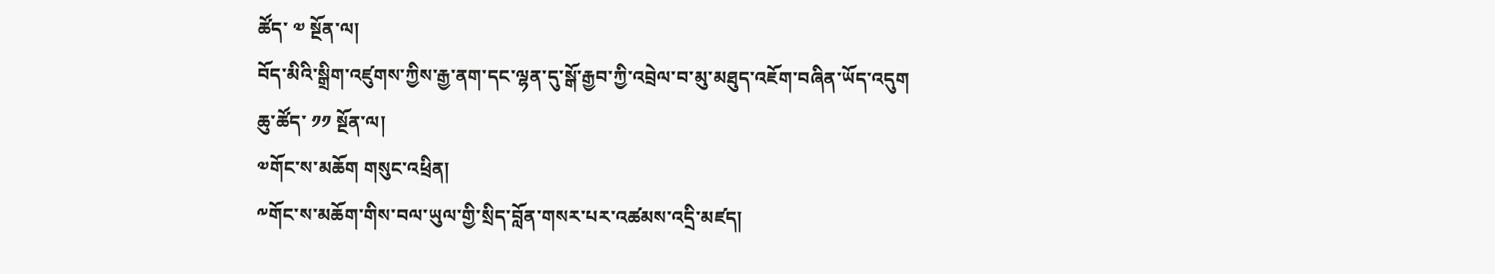ཚོད་ ༧ སྔོན་ལ།
བོད་མིའི་སྒྲིག་འཛུགས་ཀྱིས་རྒྱ་ནག་དང་ལྷན་དུ་སྒོ་རྒྱབ་ཀྱི་འབྲེལ་བ་མུ་མཐུད་འཇོག་བཞིན་ཡོད་འདུག
ཆུ་ཚོད་ ༡༡ སྔོན་ལ།
༧གོང་ས་མཆོག གསུང་འཕྲིན།
༸གོང་ས་མཆོག་གིས་བལ་ཡུལ་གྱི་སྲིད་བློན་གསར་པར་འཚམས་འདྲི་མཛད།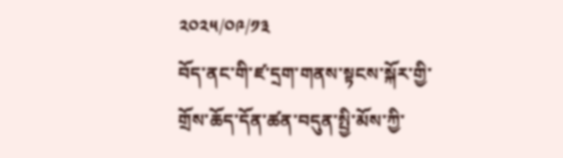༢༠༢༥/༠༩/༡༣
བོད་ནང་གི་ཛ་དྲག་གནས་སྟངས་སྐོར་གྱི་གྲོས་ཆོད་དོན་ཚན་བདུན་སྤྱི་མོས་ཀྱི་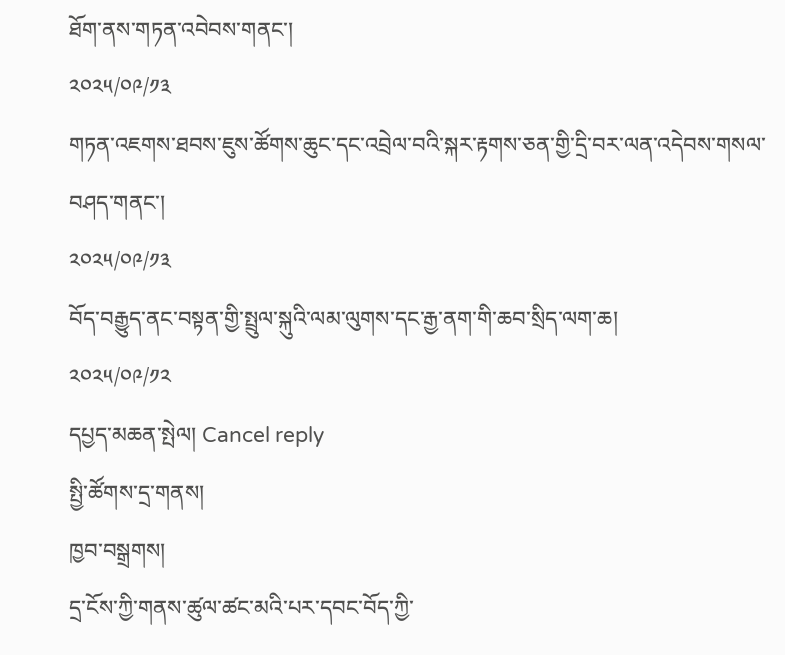ཐོག་ནས་གཏན་འབེབས་གནང་།
༢༠༢༥/༠༩/༡༣
གཏན་འཇགས་ཐབས་ཇུས་ཚོགས་ཆུང་དང་འབྲེལ་བའི་སྐར་རྟགས་ཅན་གྱི་དྲི་བར་ལན་འདེབས་གསལ་བཤད་གནང་།
༢༠༢༥/༠༩/༡༣
བོད་བརྒྱུད་ནང་བསྟན་གྱི་སྤྲུལ་སྐུའི་ལམ་ལུགས་དང་རྒྱ་ནག་གི་ཆབ་སྲིད་ལག་ཆ།
༢༠༢༥/༠༩/༡༢
དཔྱད་མཆན་སྤེལ། Cancel reply
སྤྱི་ཚོགས་དྲ་གནས།
ཁྱབ་བསྒྲགས།
དྲ་ངོས་ཀྱི་གནས་ཚུལ་ཚང་མའི་པར་དབང་བོད་ཀྱི་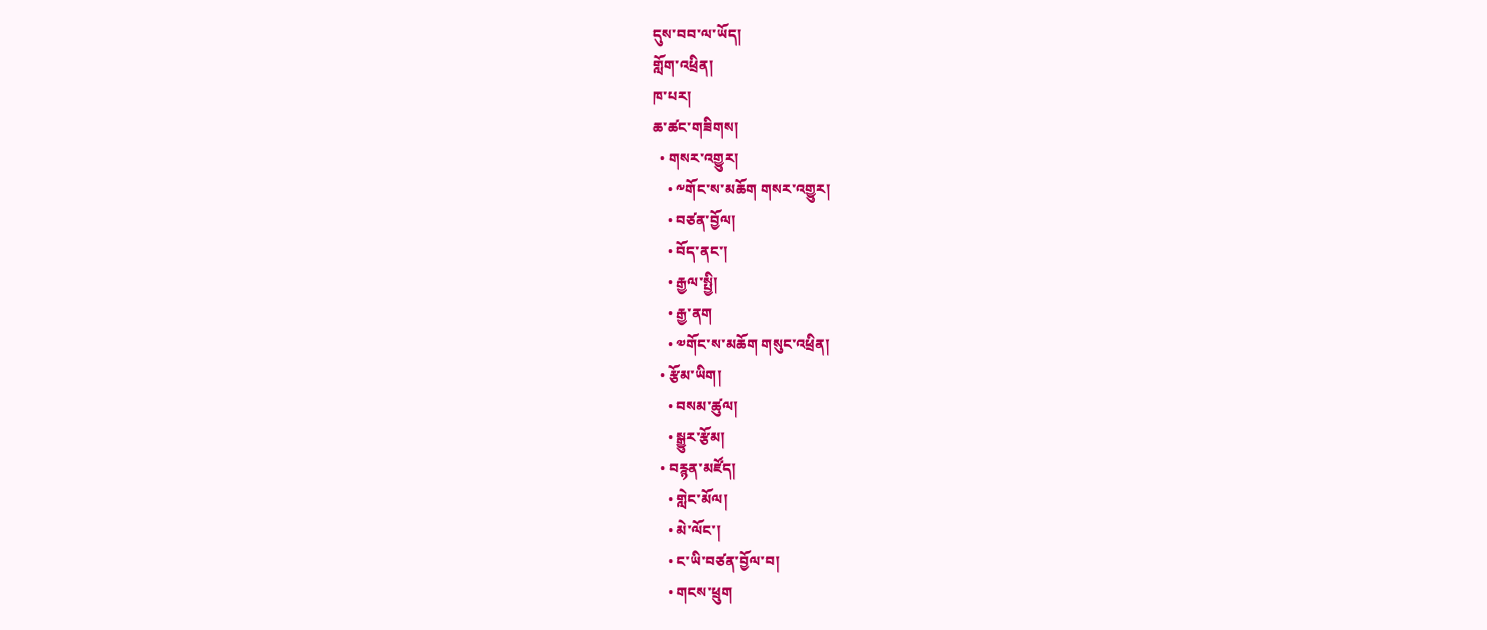དུས་བབ་ལ་ཡོད།
གློག་འཕྲིན།
ཁ་པར།
ཆ་ཚང་གཟིགས།
  • གསར་འགྱུར།
    • ༸གོང་ས་མཆོག གསར་འགྱུར།
    • བཙན་བྱོལ།
    • བོད་ནང་།
    • རྒྱལ་སྤྱི།
    • རྒྱ་ནག
    • ༧གོང་ས་མཆོག གསུང་འཕྲིན།
  • རྩོམ་ཡིག།
    • བསམ་ཚུལ།
    • སྒྱུར་རྩོམ།
  • བརྙན་མཛོད།
    • གླེང་མོལ།
    • མེ་ལོང་།
    • ང་ཡི་བཙན་བྱོལ་བ།
    • གངས་ཕྲུག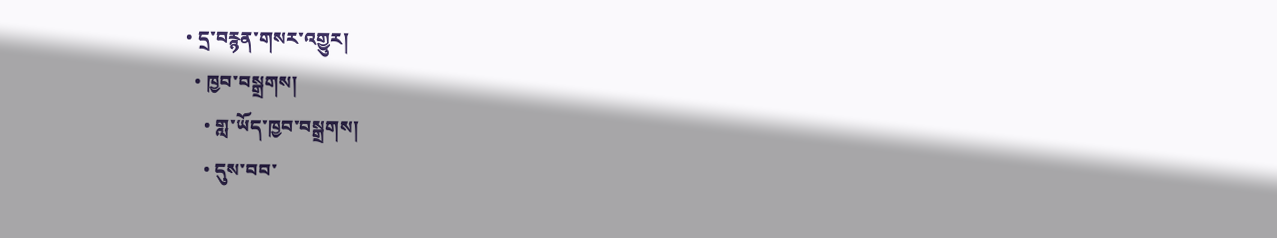• དྲ་བརྙན་གསར་འགྱུར།
  • ཁྱབ་བསྒྲགས།
    • གླ་ཡོད་ཁྱབ་བསྒྲགས།
    • དུས་བབ་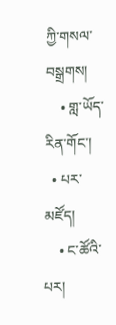ཀྱི་གསལ་བསྒྲགས།
    • གླ་ཡོད་རིན་གོང་།
  • པར་མཛོད།
    • ང་ཚོའི་པར།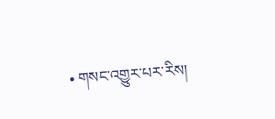• གསང་འགྱུར་པར་རིས།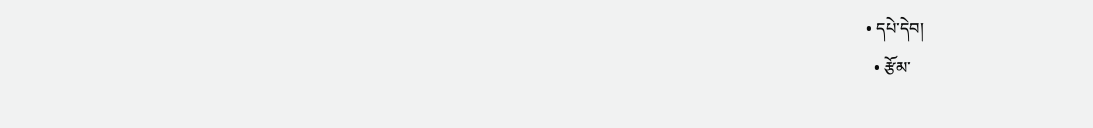• དཔེ་དེབ།
  • རྩོམ་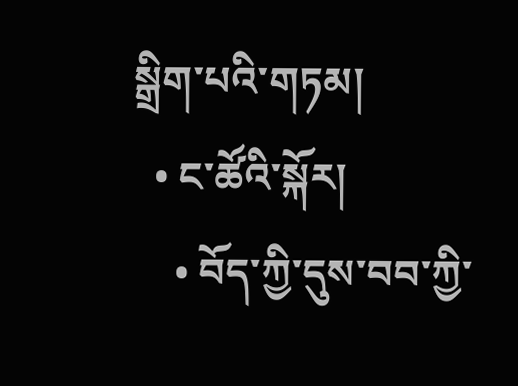སྒྲིག་པའི་གཏམ།
  • ང་ཚོའི་སྐོར།
    • བོད་ཀྱི་དུས་བབ་ཀྱི་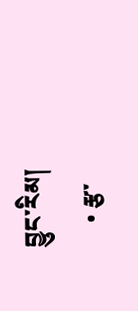བྱུང་རིམ།
    • རྩ་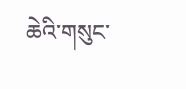ཆེའི་གསུང་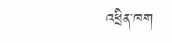འཕྲིན་ཁག